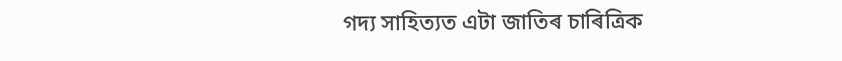গদ্য সাহিত্যত এটা জাতিৰ চাৰিত্ৰিক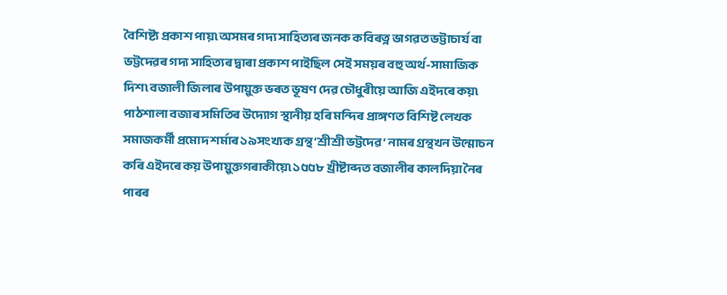বৈশিষ্ট্য প্ৰকাশ পায়৷ অসমৰ গদ্য সাহিত্যৰ জনক কবিৰত্ন ভাগৱত ভট্টাচাৰ্য বা ভট্টদেৱৰ গদ্য সাহিত্যৰ দ্বাৰা প্ৰকাশ পাইছিল সেই সময়ৰ বহু অৰ্থ-সামাজিক দিশ৷ বজালী জিলাৰ উপায়ুক্ত ভৰত ভূষণ দেৱ চৌধুৰীয়ে আজি এইদৰে কয়৷ পাঠশালা বজাৰ সমিতিৰ উদ্যোগ স্থানীয় হৰি মন্দিৰ প্ৰাঙ্গণত বিশিষ্ট লেখক সমাজকৰ্মী প্ৰমোদ শৰ্মাৰ ১৯সংখ্যক গ্ৰন্থ ‘শ্ৰীশ্ৰী ভট্টদেৱ’ নামৰ গ্ৰন্থখন উন্মোচন কৰি এইদৰে কয় উপায়ুক্তগৰাকীয়ে৷ ১৫৫৮ খ্ৰীষ্টাব্দত বজালীৰ কালদিয়া নৈৰ পাৰৰ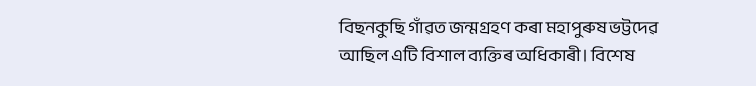বিছনকুছি গাঁৱত জন্মগ্ৰহণ কৰা মহাপুৰুষ ভট্টদেৱ আছিল এটি বিশাল ব্যক্তিৰ অধিকাৰী। বিশেষ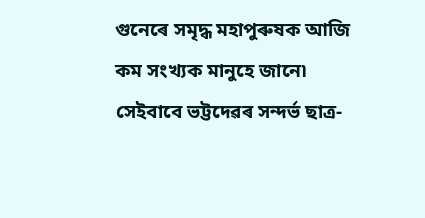গুনেৰে সমৃদ্ধ মহাপুৰুষক আজি কম সংখ্যক মানুহে জানে৷ সেইবাবে ভট্টদেৱৰ সন্দৰ্ভ ছাত্ৰ-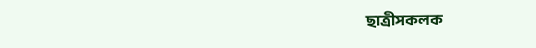ছাত্ৰীসকলক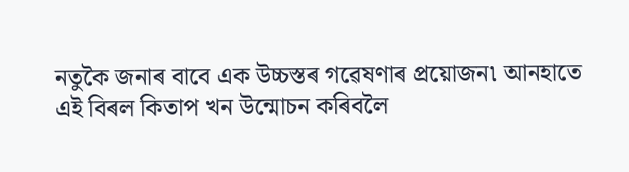নতুকৈ জনাৰ বাবে এক উচ্চস্তৰ গৱেষণাৰ প্ৰয়োজন৷ আনহাতে এই বিৰল কিতাপ খন উন্মোচন কৰিবলৈ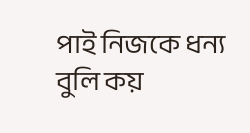পাই নিজকে ধন্য বুলি কয়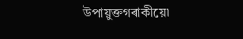উপায়ুক্তগৰাকীয়ে৷